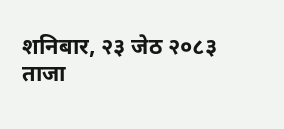शनिबार, २३ जेठ २०८३
ताजा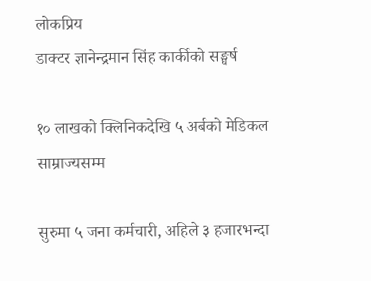लोकप्रिय
डाक्टर ज्ञानेन्द्रमान सिंह कार्कीको सङ्घर्ष

१० लाखको क्लिनिकदेखि ५ अर्बको मेडिकल साम्राज्यसम्म

सुरुमा ५ जना कर्मचारी, अहिले ३ हजारभन्दा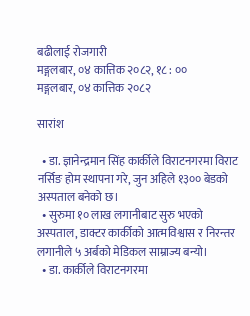बढीलाई रोजगारी
मङ्गलबार, ०४ कात्तिक २०८२, १८ : ००
मङ्गलबार, ०४ कात्तिक २०८२

सारांश

  • डा. ज्ञानेन्द्रमान सिंह कार्कीले विराटनगरमा विराट नर्सिङ होम स्थापना गरे, जुन अहिले १३०० बेडको अस्पताल बनेको छ।
  • सुरुमा १० लाख लगानीबाट सुरु भएको अस्पताल, डाक्टर कार्कीको आत्मविश्वास र निरन्तर लगानीले ५ अर्बको मेडिकल साम्राज्य बन्यो।
  • डा. कार्कीले विराटनगरमा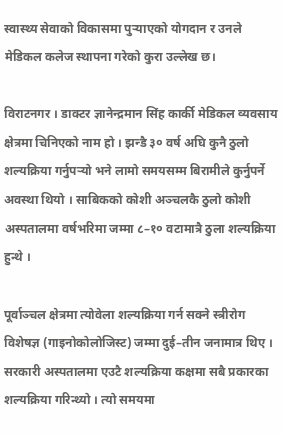स्वास्थ्य सेवाको विकासमा पुर्‍याएको योगदान र उनले मेडिकल कलेज स्थापना गरेको कुरा उल्लेख छ।

विराटनगर । डाक्टर ज्ञानेन्द्रमान सिंह कार्की मेडिकल व्यवसाय क्षेत्रमा चिनिएको नाम हो । झन्डै ३० वर्ष अघि कुनै ठुलो शल्यक्रिया गर्नुपर्‍यो भने लामो समयसम्म बिरामीले कुर्नुपर्ने अवस्था थियो । साबिकको कोशी अञ्चलकै ठुलो कोशी अस्पतालमा वर्षभरिमा जम्मा ८–१० वटामात्रै ठुला शल्यक्रिया हुन्थे ।

पूर्वाञ्चल क्षेत्रमा त्योवेला शल्यक्रिया गर्न सक्ने स्त्रीरोग विशेषज्ञ (गाइनोकोलोजिस्ट) जम्मा दुई–तीन जनामात्र थिए । सरकारी अस्पतालमा एउटै शल्यक्रिया कक्षमा सबै प्रकारका शल्यक्रिया गरिन्थ्यो । त्यो समयमा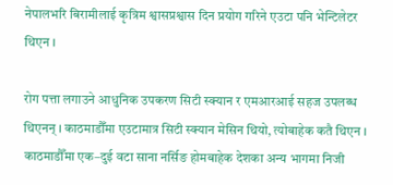नेपालभरि बिरामीलाई कृत्रिम श्वासप्रश्वास दिन प्रयोग गरिने एउटा पनि भेन्टिलेटर थिएन ।

रोग पत्ता लगाउने आधुनिक उपकरण सिटी स्क्यान र एमआरआई सहज उपलब्ध थिएनन् । काठमाडौँमा एउटामात्र सिटी स्क्यान मेसिन थियो, त्योबाहेक कतै थिएन । काठमाडौँमा एक–दुई वटा साना नर्सिङ होमबाहेक देशका अन्य भागमा निजी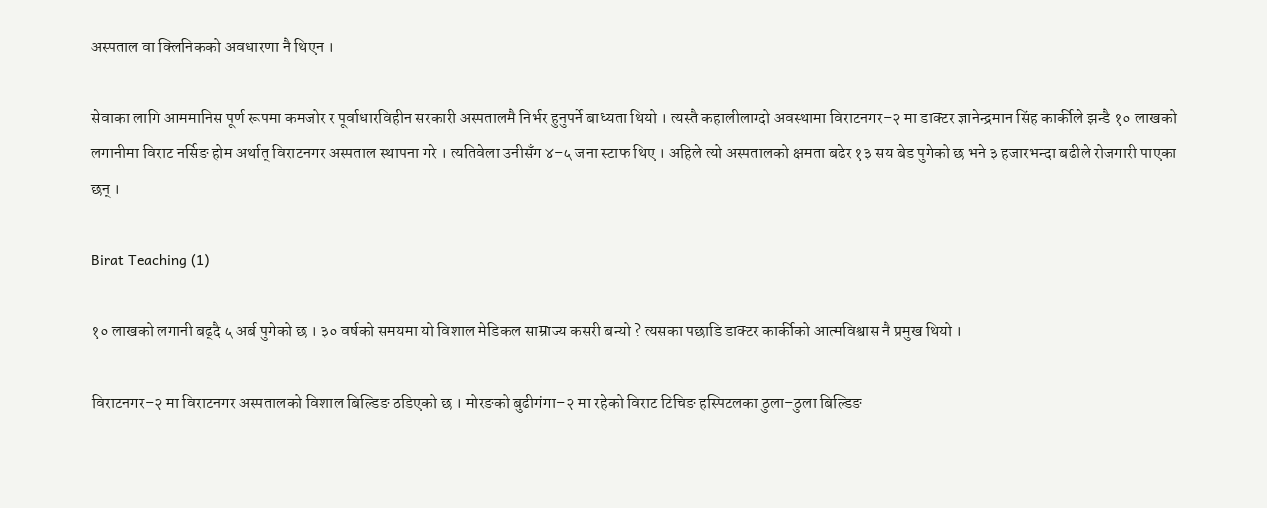अस्पताल वा क्लिनिकको अवधारणा नै थिएन ।

सेवाका लागि आममानिस पूर्ण रूपमा कमजोर र पूर्वाधारविहीन सरकारी अस्पतालमै निर्भर हुनुपर्ने बाध्यता थियो । त्यस्तै कहालीलाग्दो अवस्थामा विराटनगर–२ मा डाक्टर ज्ञानेन्द्रमान सिंह कार्कीले झन्डै १० लाखको लगानीमा विराट नर्सिङ होम अर्थात् विराटनगर अस्पताल स्थापना गरे । त्यतिवेला उनीसँग ४–५ जना स्टाफ थिए । अहिले त्यो अस्पतालको क्षमता बढेर १३ सय बेड पुगेको छ भने ३ हजारभन्दा बढीले रोजगारी पाएका छन् ।

Birat Teaching (1)

१० लाखको लगानी बढ्दै ५ अर्ब पुगेको छ । ३० वर्षको समयमा यो विशाल मेडिकल साम्राज्य कसरी बन्यो ? त्यसका पछाडि डाक्टर कार्कीको आत्मविश्वास नै प्रमुख थियो ।

विराटनगर–२ मा विराटनगर अस्पतालको विशाल बिल्डिङ ठडिएको छ । मोरङको बुढीगंगा–२ मा रहेको विराट टिचिङ हस्पिटलका ठुला–ठुला बिल्डिङ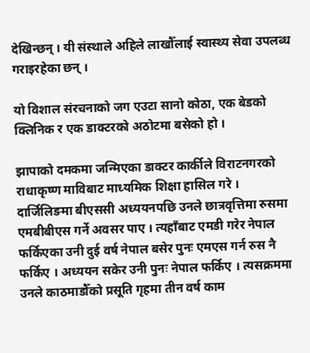देखिन्छन् । यी संस्थाले अहिले लाखौँलाई स्वास्थ्य सेवा उपलब्ध गराइरहेका छन् ।

यो विशाल संरचनाको जग एउटा सानो कोठा, एक बेडको क्लिनिक र एक डाक्टरको अठोटमा बसेको हो ।

झापाको दमकमा जन्मिएका डाक्टर कार्कीले विराटनगरको राधाकृष्ण माविबाट माध्यमिक शिक्षा हासिल गरे । दार्जिलिङमा बीएससी अध्ययनपछि उनले छात्रवृत्तिमा रुसमा एमबीबीएस गर्ने अवसर पाए । त्यहाँबाट एमडी गरेर नेपाल फर्किएका उनी दुई वर्ष नेपाल बसेर पुनः एमएस गर्न रुस नै फर्किए । अध्ययन सकेर उनी पुनः नेपाल फर्किए । त्यसक्रममा उनले काठमाडौँको प्रसूति गृहमा तीन वर्ष काम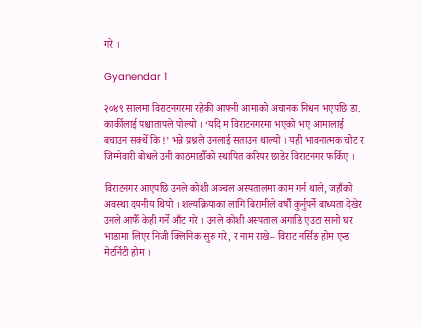गरे ।

Gyanendar 1

२०४९ सालमा विराटनगरमा रहेकी आफ्नी आमाको अचानक निधन भएपछि डा. कार्कीलाई पश्चातापले पोल्यो । ‘यदि म विराटनगरमा भएको भए आमालाई बचाउन सक्थेँ कि !’ भन्ने प्रश्नले उनलाई सताउन थाल्यो । यही भावनात्मक चोट र जिम्मेवारी बोधले उनी काठमाडौँको स्थापित करियर छाडेर विराटनगर फर्किए ।

विराटनगर आएपछि उनले कोशी अञ्चल अस्पतालमा काम गर्न थाले, जहाँको अवस्था दयनीय थियो । शल्यक्रियाका लागि बिरामीले वर्षौं कुर्नुपर्ने बाध्यता देखेर उनले आफैँ केही गर्ने आँट गरे । उनले कोशी अस्पताल अगाडि एउटा सानो घर भाडामा लिएर निजी क्लिनिक सुरु गरे, र नाम राखे– विराट नर्सिङ होम एन्ड मेटर्निटी होम ।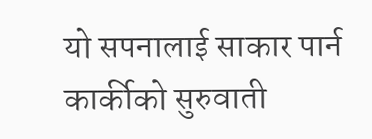यो सपनालाई साकार पार्न कार्कीको सुरुवाती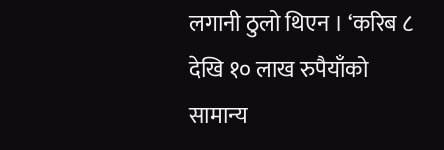लगानी ठुलो थिएन । ‘करिब ८ देखि १० लाख रुपैयाँको सामान्य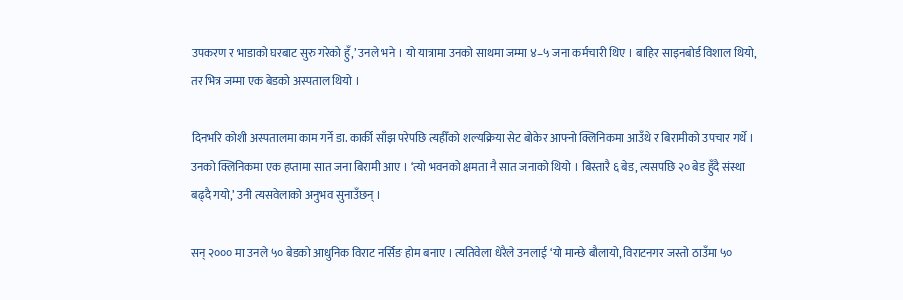उपकरण र भाडाको घरबाट सुरु गरेको हुँ,’ उनले भने । यो यात्रामा उनको साथमा जम्मा ४–५ जना कर्मचारी थिए । बाहिर साइनबोर्ड विशाल थियो, तर भित्र जम्मा एक बेडको अस्पताल थियो ।

दिनभरि कोशी अस्पतालमा काम गर्ने डा. कार्की साँझ परेपछि त्यहीँको शल्यक्रिया सेट बोकेर आफ्नो क्लिनिकमा आउँथे र बिरामीको उपचार गर्थे । उनको क्लिनिकमा एक हप्तामा सात जना बिरामी आए । ‘त्यो भवनको क्षमता नै सात जनाको थियो । बिस्तारै ६ बेड, त्यसपछि २० बेड हुँदै संस्था बढ्दै गयो,’ उनी त्यसवेलाको अनुभव सुनाउँछन् ।

सन् २००० मा उनले ५० बेडको आधुनिक विराट नर्सिङ होम बनाए । त्यतिवेला धेरैले उनलाई ‘यो मान्छे बौलायो, विराटनगर जस्तो ठाउँमा ५०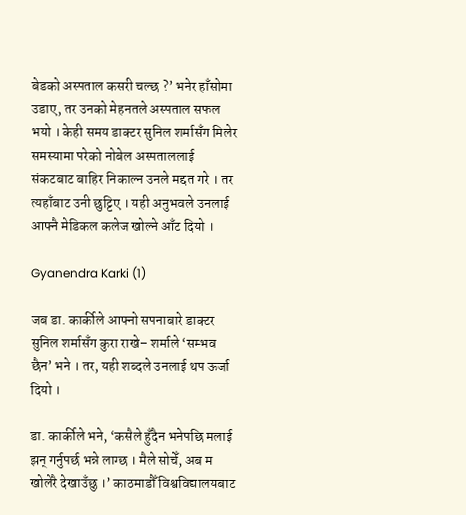बेडको अस्पताल कसरी चल्छ ?’ भनेर हाँसोमा उडाए, तर उनको मेहनतले अस्पताल सफल भयो । केही समय डाक्टर सुनिल शर्मासँग मिलेर समस्यामा परेको नोबेल अस्पताललाई संकटबाट बाहिर निकाल्न उनले मद्दत गरे । तर त्यहाँबाट उनी छुट्टिए । यही अनुभवले उनलाई आफ्नै मेडिकल कलेज खोल्ने आँट दियो ।

Gyanendra Karki (1)

जब डा. कार्कीले आफ्नो सपनाबारे डाक्टर सुनिल शर्मासँग कुरा राखे– शर्माले ‘सम्भव छैन’ भने । तर, यही शब्दले उनलाई थप ऊर्जा दियो ।

डा. कार्कीले भने, ‘कसैले हुँदैन भनेपछि मलाई झन् गर्नुपर्छ भन्ने लाग्छ । मैले सोचेँ, अब म खोलेरै देखाउँछु ।’ काठमाडौँ विश्वविद्यालयबाट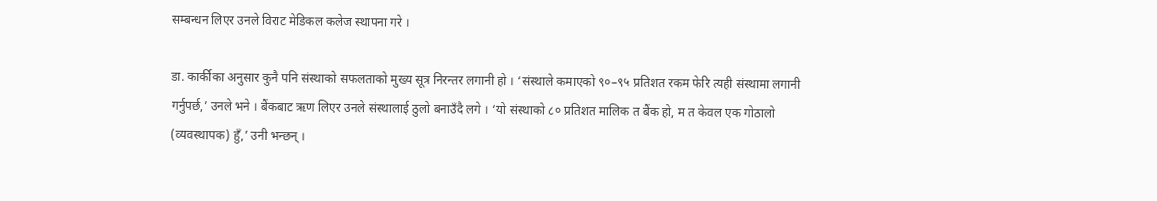सम्बन्धन लिएर उनले विराट मेडिकल कलेज स्थापना गरे ।

डा. कार्कीका अनुसार कुनै पनि संस्थाको सफलताको मुख्य सूत्र निरन्तर लगानी हो । ‘संस्थाले कमाएको ९०–९५ प्रतिशत रकम फेरि त्यही संस्थामा लगानी गर्नुपर्छ,’ उनले भने । बैंकबाट ऋण लिएर उनले संस्थालाई ठुलो बनाउँदै लगे । ‘यो संस्थाको ८० प्रतिशत मालिक त बैंक हो, म त केवल एक गोठालो (व्यवस्थापक) हुँ,’ उनी भन्छन् ।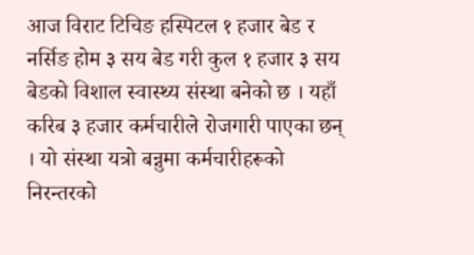आज विराट टिचिङ हस्पिटल १ हजार बेड र नर्सिङ होम ३ सय बेड गरी कुल १ हजार ३ सय बेडको विशाल स्वास्थ्य संस्था बनेको छ । यहाँ करिब ३ हजार कर्मचारीले रोजगारी पाएका छन् । यो संस्था यत्रो बन्नुमा कर्मचारीहरूको निरन्तरको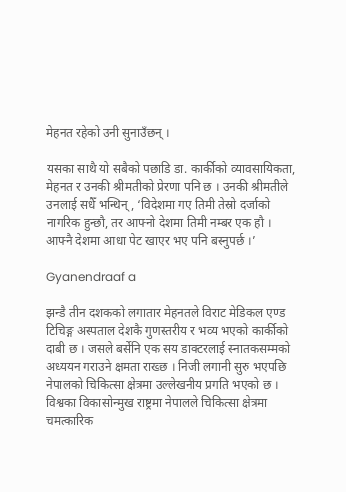मेहनत रहेको उनी सुनाउँछन् ।

यसका साथै यो सबैको पछाडि डा. कार्कीको व्यावसायिकता, मेहनत र उनकी श्रीमतीको प्रेरणा पनि छ । उनकी श्रीमतीले उनलाई सधैँ भन्थिन्, ‘विदेशमा गए तिमी तेस्रो दर्जाको नागरिक हुन्छौ, तर आफ्नो देशमा तिमी नम्बर एक हौ । आफ्नै देशमा आधा पेट खाएर भए पनि बस्नुपर्छ ।’

Gyanendraaf a

झन्डै तीन दशकको लगातार मेहनतले विराट मेडिकल एण्ड टिचिङ्ग अस्पताल देशकै गुणस्तरीय र भव्य भएको कार्कीको दाबी छ । जसले बर्सेनि एक सय डाक्टरलाई स्नातकसम्मको अध्ययन गराउने क्षमता राख्छ । निजी लगानी सुरु भएपछि नेपालको चिकित्सा क्षेत्रमा उल्लेखनीय प्रगति भएको छ । विश्वका विकासोन्मुख राष्ट्रमा नेपालले चिकित्सा क्षेत्रमा चमत्कारिक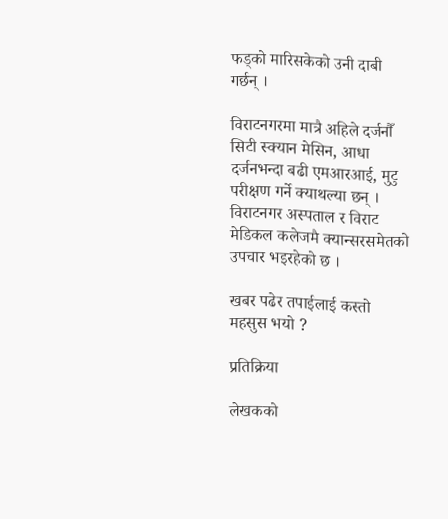फड्को मारिसकेको उनी दाबी गर्छन् ।

विराटनगरमा मात्रै अहिले दर्जनौँ सिटी स्क्यान मेसिन, आधा दर्जनभन्दा बढी एमआरआई, मुटु परीक्षण गर्ने क्याथल्या छन् । विराटनगर अस्पताल र विराट मेडिकल कलेजमै क्यान्सरसमेतको उपचार भइरहेको छ ।

खबर पढेर तपाईलाई कस्तो महसुस भयो ?

प्रतिक्रिया

लेखकको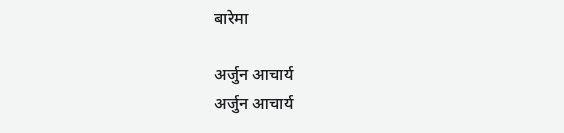बारेमा

अर्जुन आचार्य
अर्जुन आचार्य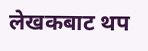लेखकबाट थप